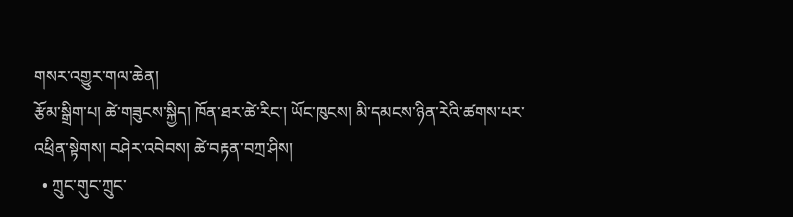གསར་འགྱུར་གལ་ཆེན།
རྩོམ་སྒྲིག་པ། ཚེ་གཟུངས་སྐྱིད། ཁོན་ཐར་ཚེ་རིང་། ཡོང་ཁུངས། མི་དམངས་ཉིན་རེའི་ཚགས་པར་འཕྲིན་སྟེགས། བཤེར་འབེབས། ཚེ་བརྟན་བཀྲ་ཤིས།
  • ཀྲུང་གུང་ཀྲུང་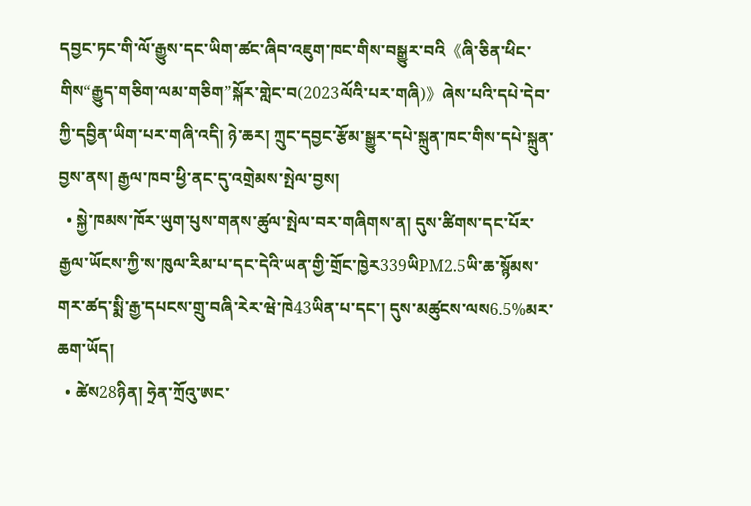དབྱང་ཏང་གི་ལོ་རྒྱུས་དང་ཡིག་ཚང་ཞིབ་འཇུག་ཁང་གིས་བསྒྱུར་བའི《ཞི་ཅིན་ཕིང་གིས“རྒྱུད་གཅིག་ལམ་གཅིག”སྐོར་གླེང་བ(2023ལོའི་པར་གཞི)》ཞེས་པའི་དཔེ་དེབ་ཀྱི་དབྱིན་ཡིག་པར་གཞི་འདི། ཉེ་ཆར། ཀྲུང་དབྱང་རྩོམ་སྒྱུར་དཔེ་སྐྲུན་ཁང་གིས་དཔེ་སྐྲུན་བྱས་ནས། རྒྱལ་ཁབ་ཕྱི་ནང་དུ་འགྲེམས་སྤེལ་བྱས།
  • སྐྱེ་ཁམས་ཁོར་ཡུག་པུས་གནས་ཚུལ་སྤེལ་བར་གཞིགས་ན། དུས་ཚིགས་དང་པོར་རྒྱལ་ཡོངས་ཀྱི་ས་ཁུལ་རིམ་པ་དང་དེའི་ཡན་གྱི་གྲོང་ཁྱེར339ཡིPM2.5ཡི་ཆ་སྙོམས་གར་ཚད་སྨི་རྒྱ་དཔངས་གྲུ་བཞི་རེར་ཝེ་ཁེ43ཡིན་པ་དང་། དུས་མཚུངས་ལས6.5%མར་ཆག་ཡོད།
  • ཚེས28ཉིན། ཧྲེན་ཀྲོའུ་ཨང་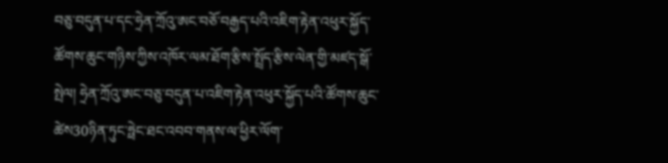བཅུ་བདུན་པ་དང་ཧྲེན་ཀྲོའུ་ཨང་བཅོ་བརྒྱད་པའི་འཇིག་རྟེན་འཕུར་སྐྱོད་ཚོགས་ཆུང་གཉིས་ཀྱིས་འཁོར་ལམ་ཐོག་རྩིས་སྤྲོད་རྩིས་ལེན་གྱི་མཛད་སྒོ་སྤེལ། ཧྲེན་ཀྲོའུ་ཨང་བཅུ་བདུན་པ་འཇིག་རྟེན་འཕུར་སྐྱོད་པའི་ཚོགས་ཆུང་ཚེས30ཉིན་ཏུང་ཧྥེང་ཐང་འབབ་གནས་ལ་ཕྱིར་ལོག་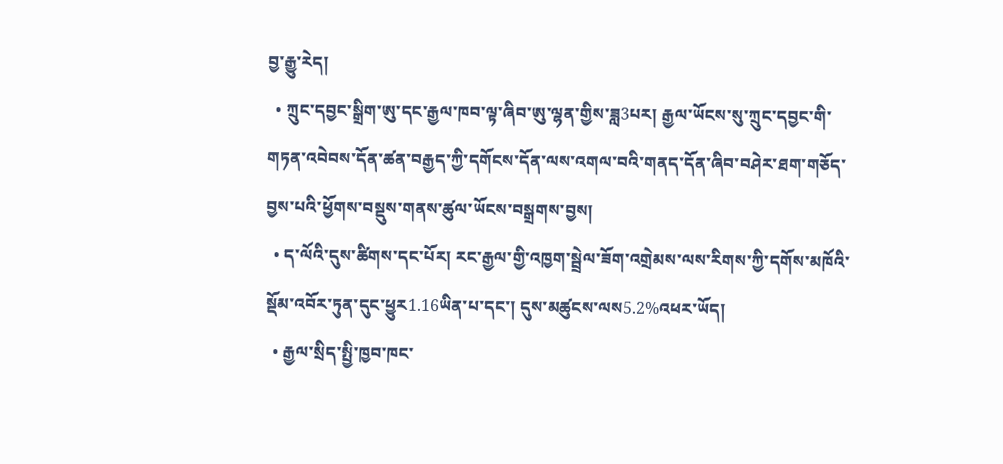བྱ་རྒྱུ་རེད།
  • ཀྲུང་དབྱང་སྒྲིག་ཨུ་དང་རྒྱལ་ཁབ་ལྟ་ཞིབ་ཨུ་ལྷན་གྱིས་ཟླ3པར། རྒྱལ་ཡོངས་སུ་ཀྲུང་དབྱང་གི་གཏན་འབེབས་དོན་ཚན་བརྒྱད་ཀྱི་དགོངས་དོན་ལས་འགལ་བའི་གནད་དོན་ཞིབ་བཤེར་ཐག་གཅོད་བྱས་པའི་ཕྱོགས་བསྡུས་གནས་ཚུལ་ཡོངས་བསྒྲགས་བྱས།
  • ད་ལོའི་དུས་ཚིགས་དང་པོར། རང་རྒྱལ་གྱི་འཁྱག་སྦྲེལ་ཟོག་འགྲེམས་ལས་རིགས་ཀྱི་དགོས་མཁོའི་སྡོམ་འབོར་ཏུན་དུང་ཕྱུར1.16ཡིན་པ་དང་། དུས་མཚུངས་ལས5.2%འཕར་ཡོད།
  • རྒྱལ་སྲིད་སྤྱི་ཁྱབ་ཁང་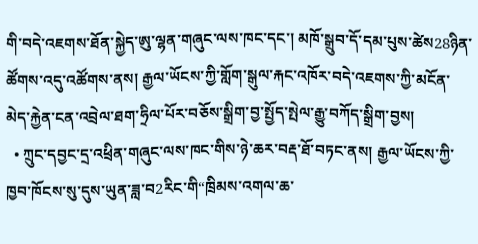གི་བདེ་འཇགས་ཐོན་སྐྱེད་ཨུ་ལྷན་གཞུང་ལས་ཁང་དང་། མཁོ་སྒྲུབ་དོ་དམ་པུས་ཚེས28ཉིན་ཚོགས་འདུ་འཚོགས་ནས། རྒྱལ་ཡོངས་ཀྱི་གློག་སྒུལ་རྐང་འཁོར་བདེ་འཇགས་ཀྱི་མངོན་མེད་རྐྱེན་ངན་འབྲེལ་ཐག་ཧྲིལ་པོར་བཅོས་སྒྲིག་བྱ་སྤྱོད་སྤེལ་རྒྱུ་བཀོད་སྒྲིག་བྱས།
  • ཀྲུང་དབྱང་དྲ་འཕྲིན་གཞུང་ལས་ཁང་གིས་ཉེ་ཆར་བརྡ་ཐོ་བཏང་ནས། རྒྱལ་ཡོངས་ཀྱི་ཁྱབ་ཁོངས་སུ་དུས་ཡུན་ཟླ་བ2རིང་གི“ཁྲིམས་འགལ་ཆ་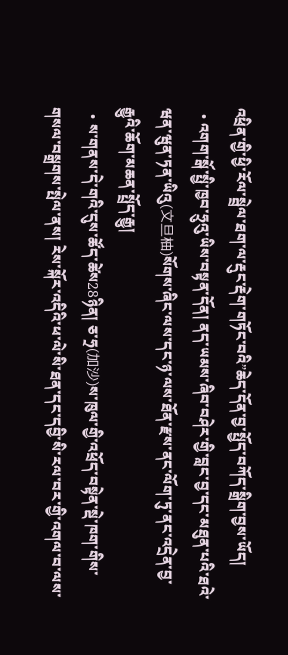འཕྲིན་གྱི་ཕྱི་རོལ་སྦྲེལ་ཐག་ལ་རྡུང་རྡེག་གཏོང་བའི”ཆེད་དོན་བྱ་སྤྱོད་བཀོད་སྒྲིག་བྱས་ཡོད།
  • འགག་སྒོ་སྤྱི་ཁྱབ་ཧྲུའུ་ཡིས་བསྟན་དོན། ནད་ཡམས་ཞིབ་བཤེར་གྱི་བླང་བྱ་དང་མཐུན་པའི་ཐའེ་ཝན་ཝུན་ཏན་ཡིའུ(文旦柚)སོགས་ཞིང་ལས་དང་ཉ་ལས་ཐོན་རྫས་ནང་ལོག་ཏུ་ནང་འདྲེན་བྱ་རྒྱུའི་ཆོག་མཆན་སྤྲོད་རྒྱུ།
  • ས་གནས་དེ་གའི་དུས་ཚོད་ཚེས28ཉིན། ཅ་ཧྲ(加沙)ས་ཁུལ་གྱི་འཕྲོད་བསྟེན་སྡེ་ཁག་གིས་གསལ་བསྒྲགས་སྤེལ་ནས། རེས་སྐོར་འདིའི་ཕ་ལེ་སི་ཐན་དང་དབྱི་སི་རལ་བར་གྱི་འགལ་བ་ལས་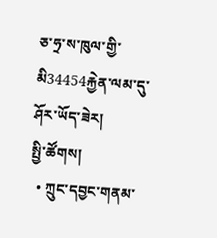ཅ་ཧྲ་ས་ཁུལ་གྱི་མི34454རྐྱེན་ལམ་དུ་ཤོར་ཡོད་ཟེར།
སྤྱི་ཚོགས།
  • ཀྲུང་དབྱང་གནམ་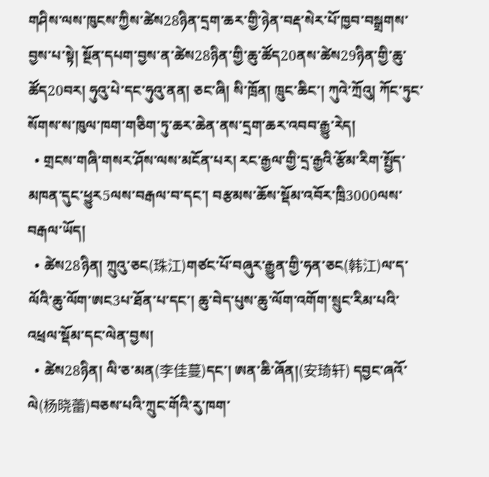གཤིས་ལས་ཁུངས་ཀྱིས་ཚེས28ཉིན་དྲག་ཆར་གྱི་ཉེན་བརྡ་སེར་པོ་ཁྱབ་བསྒྲགས་བྱས་པ་སྟེ། སྔོན་དཔག་བྱས་ན་ཚེས28ཉིན་གྱི་ཆུ་ཚོད20ནས་ཚེས29ཉིན་གྱི་ཆུ་ཚོད20བར། ཧུའུ་པེ་དང་ཧུའུ་ནན། ཅང་ཞི། སི་ཁྲོན། ཁྲུང་ཆིང་། ཀུའེ་ཀྲོའུ། ཀོང་ཏུང་སོགས་ས་ཁུལ་ཁག་གཅིག་ཏུ་ཆར་ཆེན་ནས་དྲག་ཆར་འབབ་རྒྱུ་རེད།
  • གྲངས་གཞི་གསར་ཤོས་ལས་མངོན་པར། རང་རྒྱལ་གྱི་དྲ་རྒྱའི་རྩོམ་རིག་སྤྱོད་མཁན་དུང་ཕྱུར5ལས་བརྒལ་བ་དང་། བརྩམས་ཆོས་སྡོམ་འབོར་ཁྲི3000ལས་བརྒལ་ཡོད།
  • ཚེས28ཉིན། ཀྲུའུ་ཅང(珠江)གཙང་པོ་བཞུར་རྒྱུན་གྱི་ཧན་ཅང(韩江)ལ་ད་ལོའི་ཆུ་ལོག་ཨང3པ་ཐོན་པ་དང་། ཆུ་བེད་པུས་ཆུ་ལོག་འགོག་སྲུང་རིམ་པའི་འཕྲལ་སྡོམ་དང་ལེན་བྱས།
  • ཚེས28ཉིན། ལི་ཅ་མན(李佳蔓)དང་། ཨན་ཆི་ཞོན།(安琦轩) དབྱང་ཞའོ་ལེ(杨晓蕾)བཅས་པའི་ཀྲུང་གོའི་རུ་ཁག་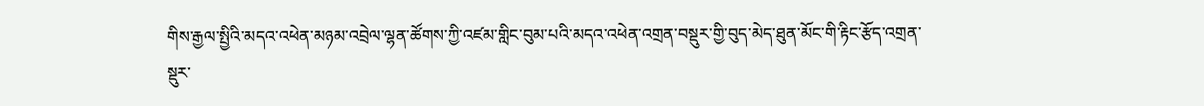གིས་རྒྱལ་སྤྱིའི་མདའ་འཕེན་མཉམ་འབྲེལ་ལྷན་ཚོགས་ཀྱི་འཛམ་གླིང་བུམ་པའི་མདའ་འཕེན་འགྲན་བསྡུར་གྱི་བུད་མེད་ཐུན་མོང་གི་རྟིང་རྩོད་འགྲན་སྡུར་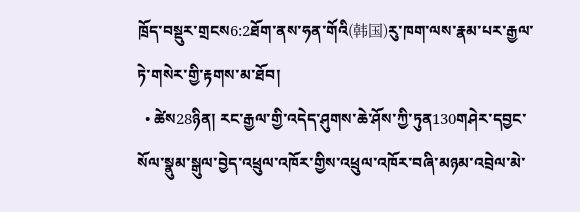ཁྲོད་བསྡུར་གྲངས6:2ཐོག་ནས་ཧན་གོའི(韩国)རུ་ཁག་ལས་རྣམ་པར་རྒྱལ་ཏེ་གསེར་གྱི་རྟགས་མ་ཐོབ།
  • ཚེས28ཉིན། རང་རྒྱལ་གྱི་འདེད་ཤུགས་ཆེ་ཤོས་ཀྱི་ཏུན130གཤེར་དབྱང་སོལ་སྣུམ་སྒུལ་བྱེད་འཕྲུལ་འཁོར་གྱིས་འཕྲུལ་འཁོར་བཞི་མཉམ་འབྲེལ་མེ་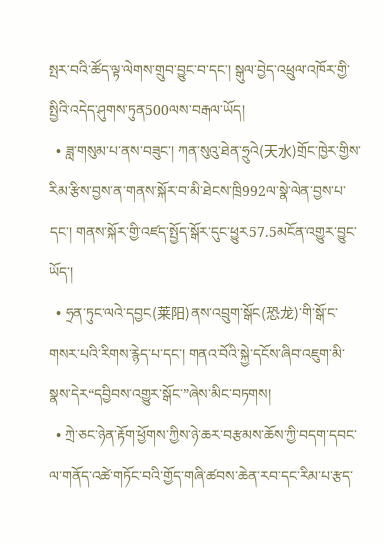སྤར་བའི་ཚོད་ལྟ་ལེགས་གྲུབ་བྱུང་བ་དང་། སྒུལ་བྱེད་འཕྲུལ་འཁོར་གྱི་སྤྱིའི་འདེད་ཤུགས་ཏུན500ལས་བརྒལ་ཡོད།
  • ཟླ་གསུམ་པ་ནས་བཟུང་། ཀན་སུའུ་ཐེན་ཧྲུའེ(天水)གྲོང་ཁྱེར་གྱིས་རིམ་རྩིས་བྱས་ན་གནས་སྐོར་བ་མི་ཐེངས་ཁྲི992ལ་སྣེ་ལེན་བྱས་པ་དང་། གནས་སྐོར་གྱི་འཛད་སྤྱོད་སྒོར་དུང་ཕྱུར57.5མངོན་འགྱུར་བྱུང་ཡོད་།
  • ཧྲན་ཏུང་ལའེ་དབྱང(莱阳)ནས་འབྲུག་སྒོང(恐龙)་གི་སྒོ་ང་གསར་པའི་རིགས་རྙེད་པ་དང་། གནའ་བོའི་སྐྱེ་དངོས་ཞིབ་འཇུག་མི་སྣས་དེར“དབྱིབས་འགྱུར་སྒོང་”ཞེས་མིང་བཏགས།
  • ཀྲེ་ཅང་ཉེན་རྟོག་ཕྱོགས་ཀྱིས་ཉེ་ཆར་བརྩམས་ཆོས་ཀྱི་བདག་དབང་ལ་གནོད་འཚེ་གཏོང་བའི་གྱོད་གཞི་ཚབས་ཆེན་རབ་དང་རིམ་པ་རྩད་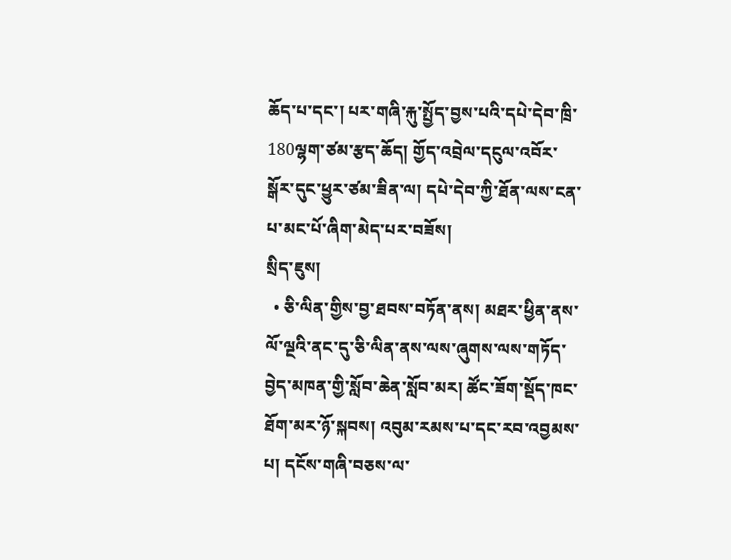ཆོད་པ་དང་། པར་གཞི་རྐུ་སྤྱོད་བྱས་པའི་དཔེ་དེབ་ཁྲི་180ལྷག་ཙམ་རྩད་ཆོད། གྱོད་འབྲེལ་དངུལ་འབོར་སྒོར་དུང་ཕྱུར་ཙམ་ཟིན་ལ། དཔེ་དེབ་ཀྱི་ཐོན་ལས་ངན་པ་མང་པོ་ཞིག་མེད་པར་བཟོས།
སྲིད་ཇུས།
  • ཅི་ལིན་གྱིས་བྱ་ཐབས་བཏོན་ནས། མཐར་ཕྱིན་ནས་ལོ་ལྔའི་ནང་དུ་ཅི་ལིན་ནས་ལས་ཞུགས་ལས་གཏོད་བྱེད་མཁན་གྱི་སློབ་ཆེན་སློབ་མར། ཚོང་ཟོག་སྡོད་ཁང་ཐོག་མར་ཉོ་སྐབས། འབུམ་རམས་པ་དང་རབ་འབྱམས་པ། དངོས་གཞི་བཅས་ལ་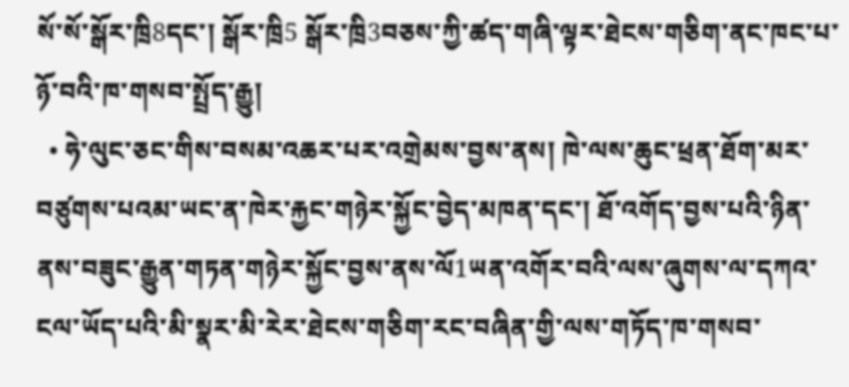སོ་སོ་སྒོར་ཁྲི8དང་། སྒོར་ཁྲི5 སྒོར་ཁྲི3བཅས་ཀྱི་ཚད་གཞི་ལྟར་ཐེངས་གཅིག་ནང་ཁང་པ་ཉོ་བའི་ཁ་གསབ་སྤྲོད་རྒྱུ།
  • ཧེ་ལུང་ཅང་གིས་བསམ་འཆར་པར་འགྲེམས་བྱས་ནས། ཁེ་ལས་ཆུང་ཕྲན་ཐོག་མར་བཙུགས་པའམ་ཡང་ན་ཁེར་རྐྱང་གཉེར་སྐྱོང་བྱེད་མཁན་དང་། ཐོ་འགོད་བྱས་པའི་ཉིན་ནས་བཟུང་རྒྱུན་གཏན་གཉེར་སྐྱོང་བྱས་ནས་ལོ1ཡན་འགོར་བའི་ལས་ཞུགས་ལ་དཀའ་ངལ་ཡོད་པའི་མི་སྣར་མི་རེར་ཐེངས་གཅིག་རང་བཞིན་གྱི་ལས་གཏོད་ཁ་གསབ་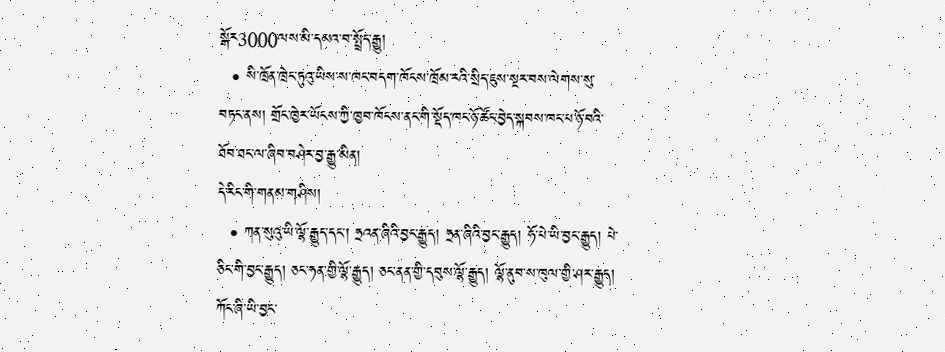སྒོར3000ལས་མི་དམའ་བ་སྤྲོད་རྒྱུ།
  • སི་ཁྲོན་ཁྲེང་ཏུའུ་ཡིས་ས་ཁང་བདག་ཁོངས་ཁྲོམ་རའི་སྲིད་ཇུས་སྔར་བས་ལེགས་སུ་བཏང་ནས། གྲོང་ཁྱེར་ཡོངས་ཀྱི་ཁྱབ་ཁོངས་ནང་གི་སྡོད་ཁང་ཉོ་ཚོང་བྱེད་སྐབས་ཁང་པ་ཉོ་བའི་ཐོབ་ཐང་ལ་ཞིབ་བཤེར་བྱ་རྒྱུ་མིན།
དེ་རིང་གི་གནམ་གཤིས།
  • ཀན་སུའུ་ཡི་ལྷོ་རྒྱུད་དང་། ཧྲའན་ཞིའི་བྱང་རྒྱུད། ཧྲན་ཞིའི་བྱང་རྒྱུད། ཧོ་པེ་ཡི་བྱང་རྒྱུད། པེ་ཅིང་གི་བྱང་རྒྱུད། ཅང་ཧན་གྱི་ལྷོ་རྒྱུད། ཅང་ནན་གྱི་དབུས་ལྷོ་རྒྱུད། ལྷོ་ནུབ་ས་ཁུལ་གྱི་ཤར་རྒྱུད། ཀོང་ཞི་ཡི་བྱང་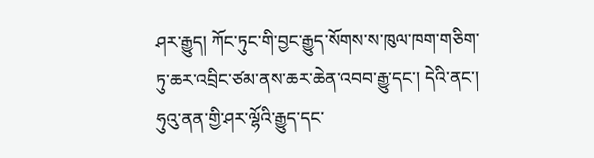ཤར་རྒྱུད། ཀོང་ཏུང་གི་བྱང་རྒྱུད་སོགས་ས་ཁུལ་ཁག་གཅིག་ཏུ་ཆར་འབྲིང་ཙམ་ནས་ཆར་ཆེན་འབབ་རྒྱུ་དང་། དེའི་ནང་། ཧུའུ་ནན་གྱི་ཤར་ལྷོའི་རྒྱུད་དང་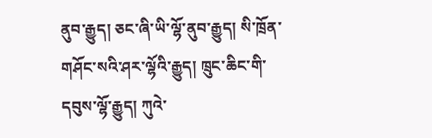ནུབ་རྒྱུད། ཅང་ཞི་ཡི་ལྷོ་ནུབ་རྒྱུད། སི་ཁྲོན་གཤོང་སའི་ཤར་ལྷོའི་རྒྱུད། ཁྲུང་ཆིང་གི་དབུས་ལྷོ་རྒྱུད། ཀུའེ་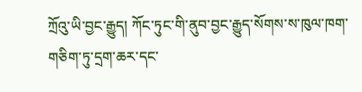ཀྲོའུ་ཡི་བྱང་རྒྱུད། ཀོང་ཏུང་གི་ནུབ་བྱང་རྒྱུད་སོགས་ས་ཁུལ་ཁག་གཅིག་ཏུ་དྲག་ཆར་དང་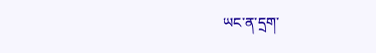ཡང་ན་དྲག་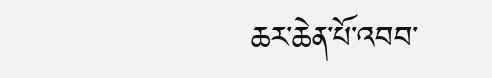ཆར་ཆེན་པོ་འབབ་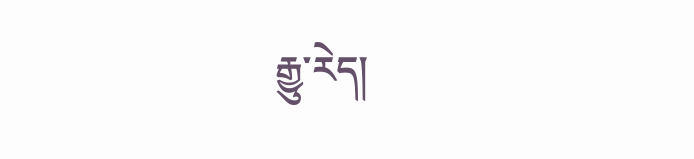རྒྱུ་རེད།